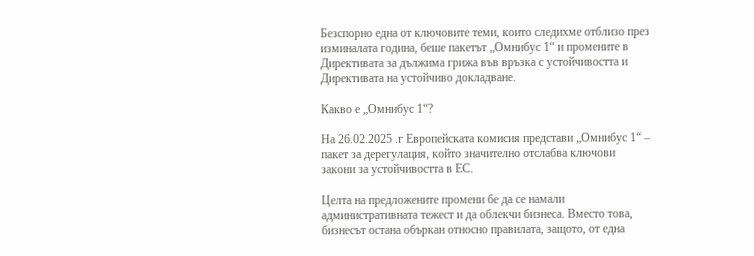Безспорно една от ключовите теми, които следихме отблизо през изминалата година, беше пакетът „Омнибус 1“ и промените в Директивата за дължима грижа във връзка с устойчивостта и Директивата на устойчиво докладване.

Какво е „Омнибус 1“?

На 26.02.2025 .г Европейската комисия представи „Омнибус 1“ – пакет за дерегулация, който значително отслабва ключови закони за устойчивостта в ЕС.

Целта на предложените промени бе да се намали административната тежест и да облекчи бизнеса. Вместо това, бизнесът остана объркан относно правилата, защото, от една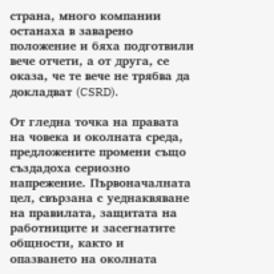страна, много компании останаха в заварено положение и бяха подготвили вече отчети, а от друга, се оказа, че те вече не трябва да докладват (CSRD).

От гледна точка на правата на човека и околната среда, предложените промени също създадоха сериозно напрежение. Първоначалната цел, свързана с уеднаквяване на правилата, защитата на работниците и засегнатите общности, както и опазването на околната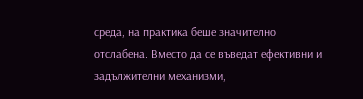среда, на практика беше значително отслабена. Вместо да се въведат ефективни и задължителни механизми,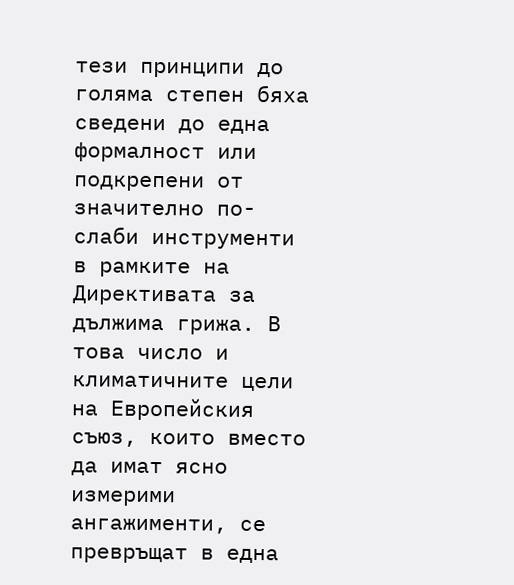тези принципи до голяма степен бяха сведени до една формалност или подкрепени от значително по-слаби инструменти в рамките на Директивата за дължима грижа. В това число и климатичните цели на Европейския съюз, които вместо да имат ясно измерими ангажименти, се превръщат в една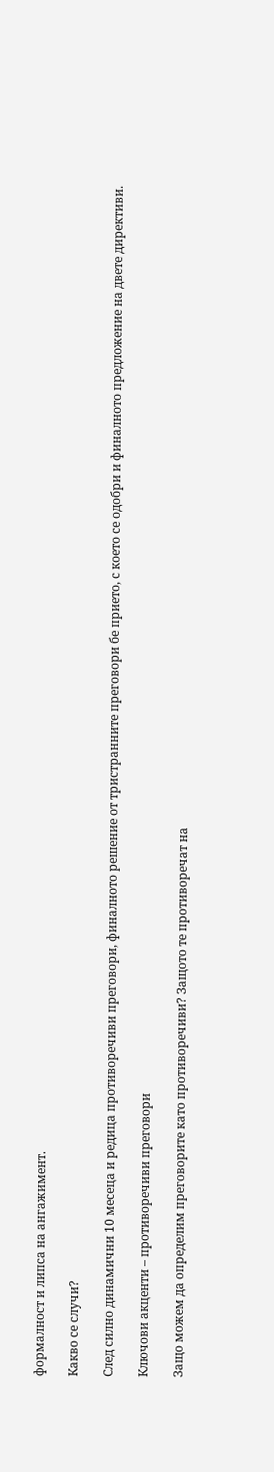формалност и липса на ангажимент.

Какво се случи?

След силно динамични 10 месеца и редица противоречиви преговори, финалното решение от тристранните преговори бе прието, с което се одобри и финалното предложение на двете директиви.

Ключови акценти – противоречиви преговори

Защо можем да определим преговорите като противоречиви? Защото те противоречат на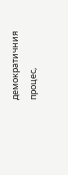демократичния процес,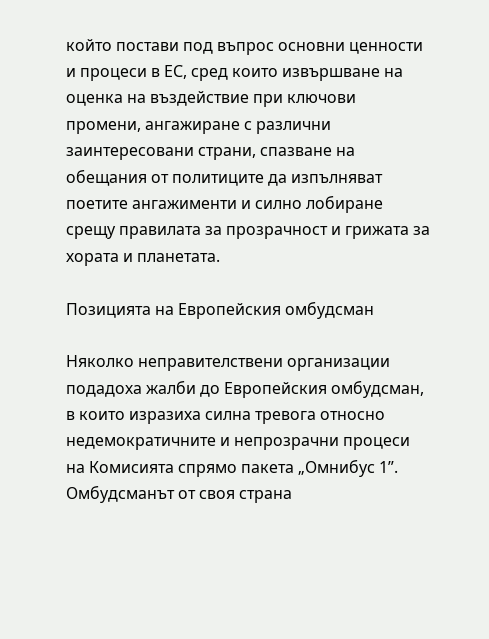който постави под въпрос основни ценности и процеси в ЕС, сред които извършване на оценка на въздействие при ключови промени, ангажиране с различни заинтересовани страни, спазване на обещания от политиците да изпълняват поетите ангажименти и силно лобиране срещу правилата за прозрачност и грижата за хората и планетата.

Позицията на Европейския омбудсман

Няколко неправителствени организации подадоха жалби до Европейския омбудсман, в които изразиха силна тревога относно недемократичните и непрозрачни процеси на Комисията спрямо пакета „Омнибус 1”. Омбудсманът от своя страна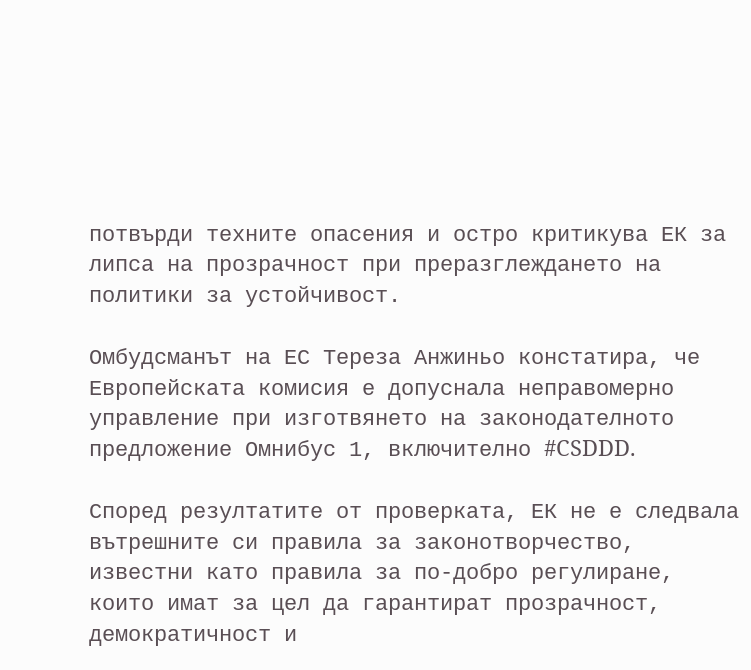потвърди техните опасения и остро критикува ЕК за липса на прозрачност при преразглеждането на политики за устойчивост.

Омбудсманът на ЕС Тереза Анжиньо констатира, че Европейската комисия е допуснала неправомерно управление при изготвянето на законодателното предложение Омнибус 1, включително #CSDDD.

Според резултатите от проверката, ЕК не е следвала вътрешните си правила за законотворчество, известни като правила за по-добро регулиране, които имат за цел да гарантират прозрачност, демократичност и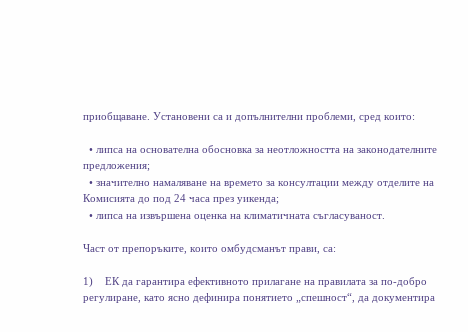приобщаване. Установени са и допълнителни проблеми, сред които:

  • липса на основателна обосновка за неотложността на законодателните предложения;
  • значително намаляване на времето за консултации между отделите на Комисията до под 24 часа през уикенда;
  • липса на извършена оценка на климатичната съгласуваност.

Част от препоръките, които омбудсманът прави, са:

1)    ЕК да гарантира ефективното прилагане на правилата за по-добро регулиране, като ясно дефинира понятието „спешност“, да документира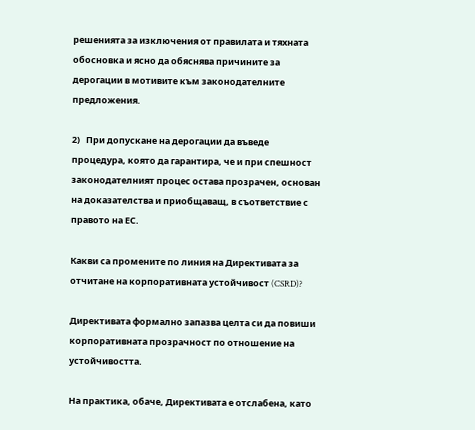решенията за изключения от правилата и тяхната обосновка и ясно да обяснява причините за дерогации в мотивите към законодателните предложения.

2)   При допускане на дерогации да въведе процедура, която да гарантира, че и при спешност законодателният процес остава прозрачен, основан на доказателства и приобщаващ, в съответствие с правото на ЕС.

Какви са промените по линия на Директивата за отчитане на корпоративната устойчивост (CSRD)?

Директивата формално запазва целта си да повиши корпоративната прозрачност по отношение на устойчивостта.

На практика, обаче, Директивата е отслабена, като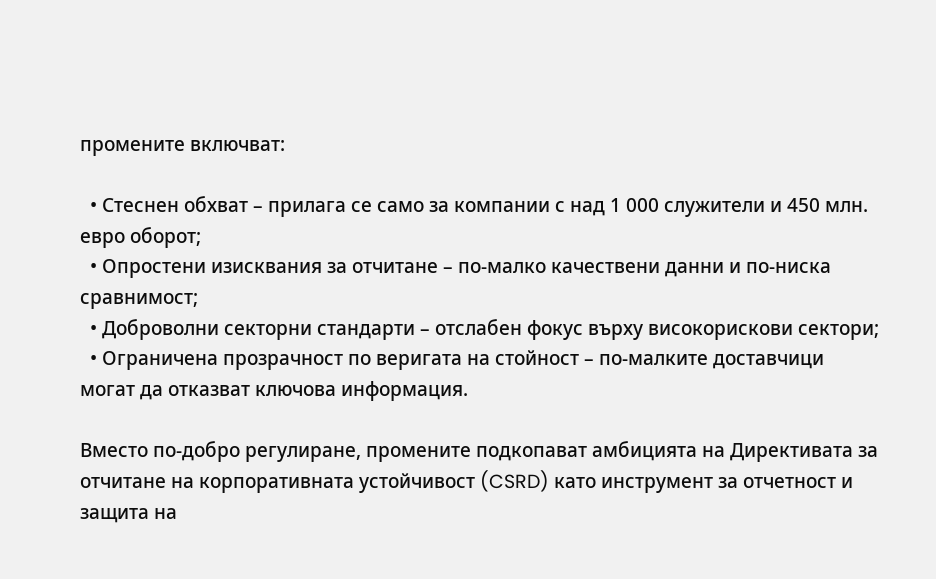промените включват:

  • Стеснен обхват – прилага се само за компании с над 1 000 служители и 450 млн. евро оборот;
  • Опростени изисквания за отчитане – по-малко качествени данни и по-ниска сравнимост;
  • Доброволни секторни стандарти – отслабен фокус върху високорискови сектори;
  • Ограничена прозрачност по веригата на стойност – по-малките доставчици могат да отказват ключова информация.

Вместо по-добро регулиране, промените подкопават амбицията на Директивата за отчитане на корпоративната устойчивост (CSRD) като инструмент за отчетност и защита на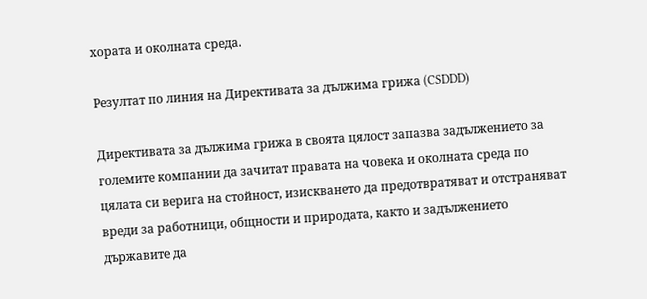хората и околната среда.

Резултат по линия на Директивата за дължима грижа (CSDDD)

Директивата за дължима грижа в своята цялост запазва задължението за големите компании да зачитат правата на човека и околната среда по цялата си верига на стойност, изискването да предотвратяват и отстраняват вреди за работници, общности и природата, както и задължението държавите да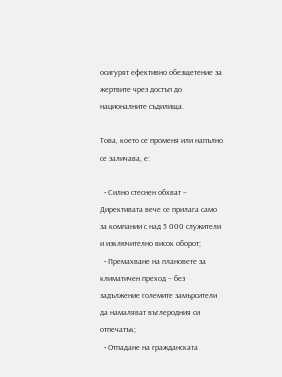осигурят ефективно обезщетение за жертвите чрез достъп до националните съдилища.

Това, което се променя или напълно се заличава, е:

  • Силно стеснен обхват – Директивата вече се прилага само за компании с над 5 000 служители и изключително висок оборот;
  • Премахване на плановете за климатичен преход – без задължение големите замърсители да намаляват въглеродния си отпечатък;
  • Отпадане на гражданската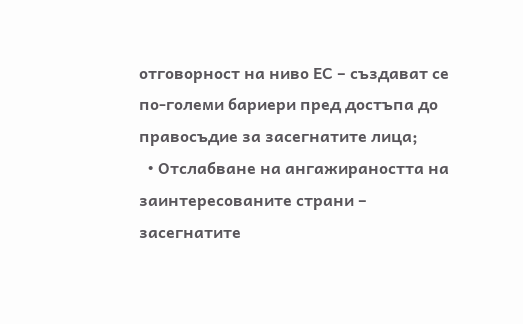отговорност на ниво ЕС – създават се по-големи бариери пред достъпа до правосъдие за засегнатите лица;
  • Отслабване на ангажираността на заинтересованите страни – засегнатите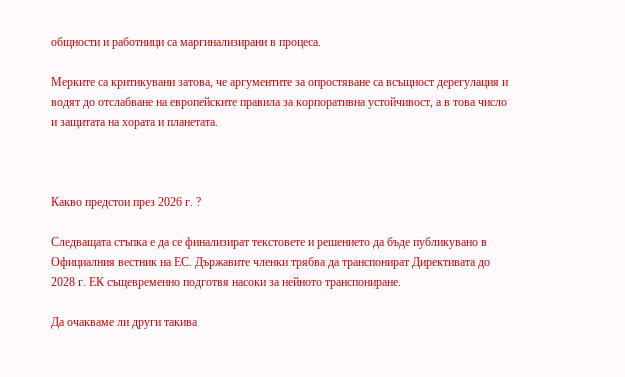общности и работници са маргинализирани в процеса.

Мерките са критикувани затова, че аргументите за опростяване са всъщност дерегулация и водят до отслабване на европейските правила за корпоративна устойчивост, а в това число и защитата на хората и планетата.



Какво предстои през 2026 г. ?

Следващата стъпка е да се финализират текстовете и решението да бъде публикувано в Официалния вестник на ЕС. Държавите членки трябва да транспонират Директивата до 2028 г. ЕК същевременно подготвя насоки за нейното транспониране.

Да очакваме ли други такива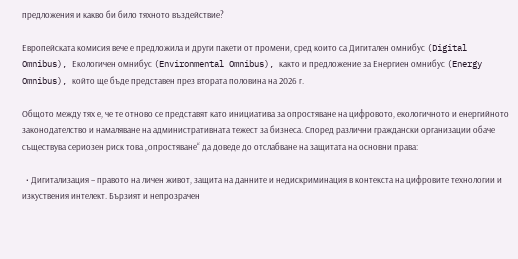предложения и какво би било тяхното въздействие?

Европейската комисия вече е предложила и други пакети от промени, сред които са Дигитален омнибус (Digital Omnibus), Екологичен омнибус (Environmental Omnibus), както и предложение за Енергиен омнибус (Energy Omnibus), който ще бъде представен през втората половина на 2026 г.

Общото между тях е, че те отново се представят като инициатива за опростяване на цифровото, екологичното и енергийното законодателство и намаляване на административната тежест за бизнеса. Според различни граждански организации обаче съществува сериозен риск това „опростяване“ да доведе до отслабване на защитата на основни права:

  • Дигитализация – правото на личен живот, защита на данните и недискриминация в контекста на цифровите технологии и изкуствения интелект. Бързият и непрозрачен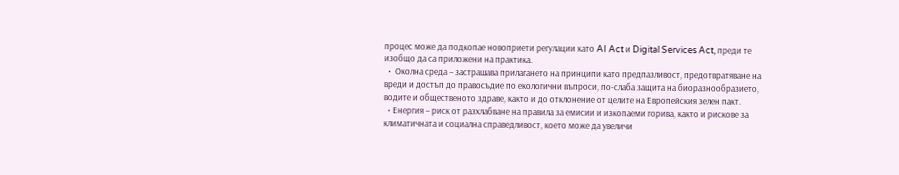процес може да подкопае новоприети регулации като AI Act и Digital Services Act, преди те изобщо да са приложени на практика.
  •  Околна среда – застрашава прилагането на принципи като предпазливост, предотвратяване на вреди и достъп до правосъдие по екологични въпроси, по-слаба защита на биоразнообразието, водите и общественото здраве, както и до отклонение от целите на Европейския зелен пакт.
  • Енергия – риск от разхлабване на правила за емисии и изкопаеми горива, както и рискове за климатичната и социална справедливост, което може да увеличи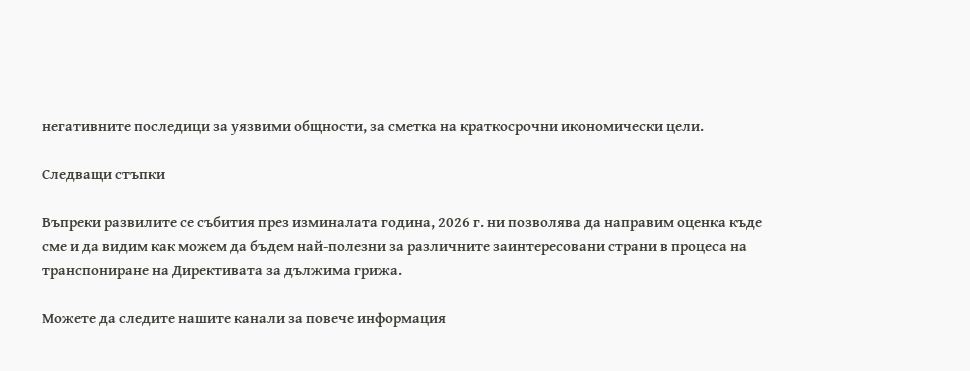негативните последици за уязвими общности, за сметка на краткосрочни икономически цели.

Следващи стъпки

Въпреки развилите се събития през изминалата година, 2026 г. ни позволява да направим оценка къде сме и да видим как можем да бъдем най-полезни за различните заинтересовани страни в процеса на транспониране на Директивата за дължима грижа.

Можете да следите нашите канали за повече информация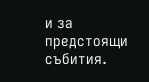и за предстоящи събития.